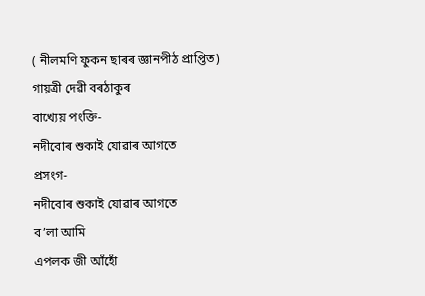( নীলমণি ফুকন ছাৰৰ জ্ঞানপীঠ প্ৰাপ্তিত)
গায়ত্ৰী দেৱী বৰঠাকুৰ
বাখ্যেয় পংক্তি-
নদীবোৰ শুকাই যোৱাৰ আগতে
প্ৰসংগ-
নদীবোৰ শুকাই যোৱাৰ আগতে
ব’লা আমি
এপলক জী আঁহোঁ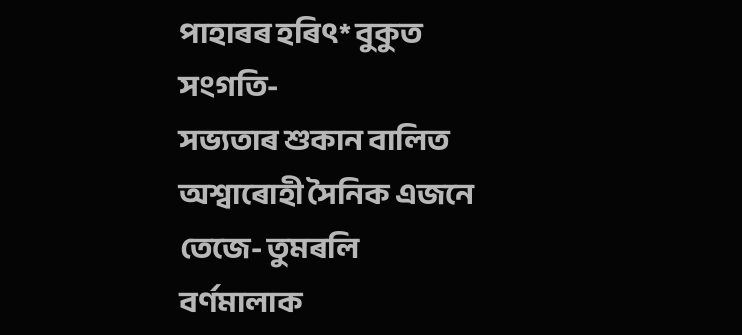পাহাৰৰ হৰিৎ* বুকুত
সংগতি-
সভ্যতাৰ শুকান বালিত
অশ্বাৰোহী সৈনিক এজনে
তেজে- তুমৰলি
বৰ্ণমালাক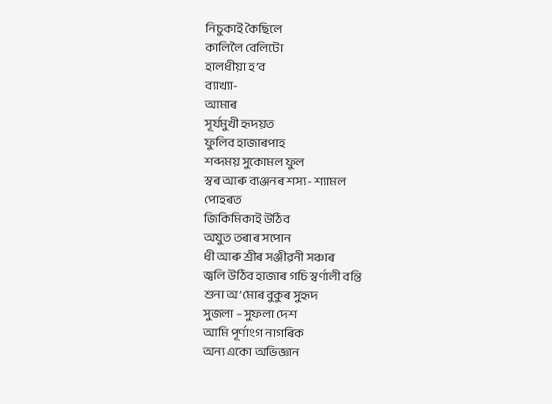নিচুকাই কৈছিলে
কালিলৈ বেলিটো
হালধীয়া হ’ব
ব্যাখ্যা-
আমাৰ
সূৰ্যমুখী হৃদয়ত
ফুলিব হাজাৰপাহ
শব্দময় সুকোমল ফুল
স্বৰ আৰু ব্যঞ্জনৰ শস্য- শ্যামল
পোহৰত
জিকিমিকাই উঠিব
অযুত তৰাৰ সপোন
ধী আৰু শ্ৰীৰ সঞ্জীৱনী সঞ্চাৰ
জ্বলি উঠিব হাজাৰ গচি স্বৰ্ণালী বন্তি
শুনা অ’মোৰ বুকুৰ সুহৃদ
সুজলা – সুফলা দেশ
আমি পূৰ্ণাংগ নাগৰিক
অন্য একো অভিজ্ঞান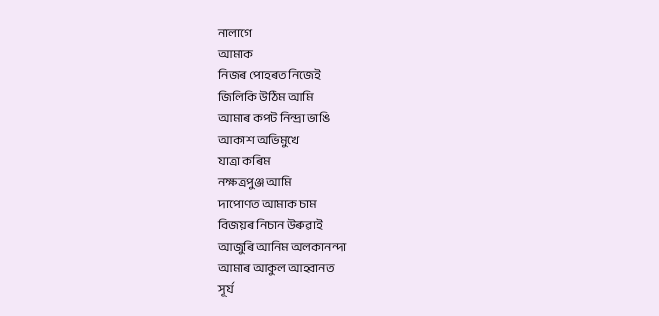নালাগে
আমাক
নিজৰ পোহৰত নিজেই
জিলিকি উঠিম আমি
আমাৰ কপট নিন্দ্ৰা ভাঙি
আকাশ অভিমুখে
যাত্ৰা কৰিম
নক্ষত্ৰপুঞ্জ আমি
দাপোণত আমাক চাম
বিজয়ৰ নিচান উৰুৱাই
আজুৰি আনিম অলকানন্দা
আমাৰ আকুল আহ্বানত
সূৰ্য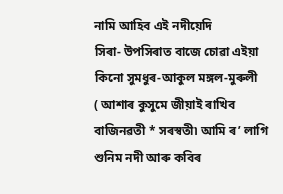নামি আহিব এই নদীয়েদি
সিৰা- উপসিৰাত বাজে চোৱা এইয়া
কিনো সুমধুৰ-আকুল মঙ্গল-মুৰুলী
( আশাৰ কুসুমে জীয়াই ৰাখিব বাজিনৱতী * সৰস্বতী৷ আমি ৰ’ লাগি শুনিম নদী আৰু কবিৰ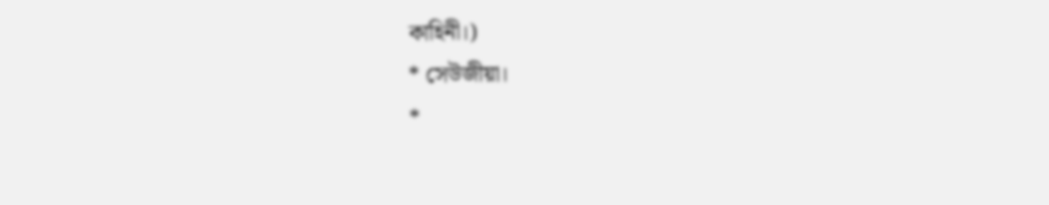কাহিনী।)
* সেউজীয়া।
*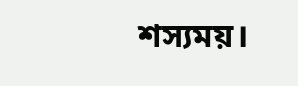শস্যময়।